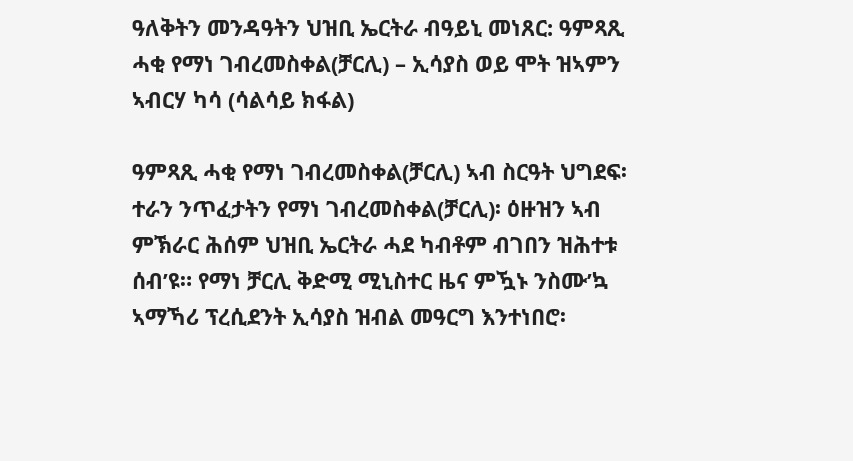ዓለቅትን መንዳዓትን ህዝቢ ኤርትራ ብዓይኒ መነጸር: ዓምጻጺ ሓቂ የማነ ገብረመስቀል(ቻርሊ) – ኢሳያስ ወይ ሞት ዝኣምን ኣብርሃ ካሳ (ሳልሳይ ክፋል)

ዓምጻጺ ሓቂ የማነ ገብረመስቀል(ቻርሊ) ኣብ ስርዓት ህግደፍ፡ ተራን ንጥፈታትን የማነ ገብረመስቀል(ቻርሊ)፡ ዕዙዝን ኣብ ምኽራር ሕሰም ህዝቢ ኤርትራ ሓደ ካብቶም ብገበን ዝሕተቱ ሰብ’ዩ። የማነ ቻርሊ ቅድሚ ሚኒስተር ዜና ምዃኑ ንስሙ’ኳ ኣማኻሪ ፕረሲደንት ኢሳያስ ዝብል መዓርግ እንተነበሮ፡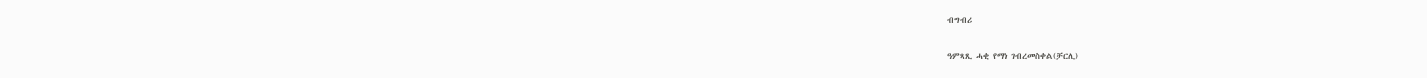ብግብሪ

ዓምጻጺ ሓቂ የማነ ገብረመስቀል(ቻርሊ)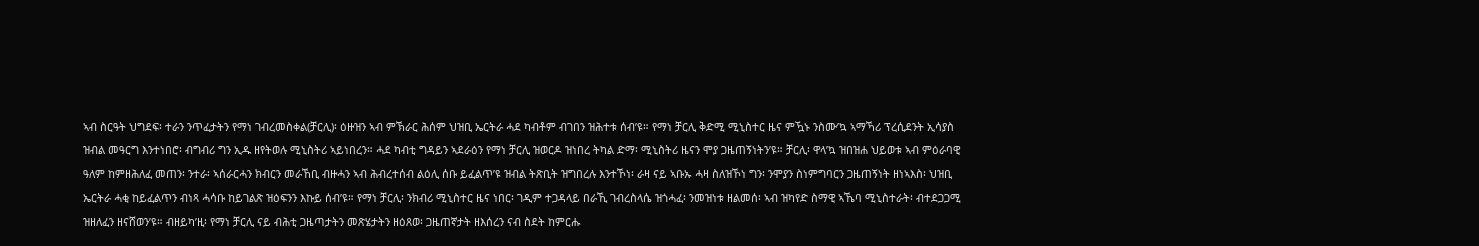ኣብ ስርዓት ህግደፍ፡ ተራን ንጥፈታትን የማነ ገብረመስቀል(ቻርሊ)፡ ዕዙዝን ኣብ ምኽራር ሕሰም ህዝቢ ኤርትራ ሓደ ካብቶም ብገበን ዝሕተቱ ሰብ’ዩ። የማነ ቻርሊ ቅድሚ ሚኒስተር ዜና ምዃኑ ንስሙ’ኳ ኣማኻሪ ፕረሲደንት ኢሳያስ ዝብል መዓርግ እንተነበሮ፡ ብግብሪ ግን ኢዱ ዘየትወሉ ሚኒስትሪ ኣይነበረን። ሓደ ካብቲ ግዳይን ኣደራዕን የማነ ቻርሊ ዝወርዶ ዝነበረ ትካል ድማ፡ ሚኒስትሪ ዜናን ሞያ ጋዜጠኝነትን’ዩ። ቻርሊ፡ ዋላ’ኳ ዝበዝሐ ህይወቱ ኣብ ምዕራባዊ ዓለም ከምዘሕለፈ መጠን፡ ንተራ፡ ኣሰራርሓን ክብርን መራኸቢ ብዙሓን ኣብ ሕብረተሰብ ልዕሊ ሰቡ ይፈልጥ’ዩ ዝብል ትጽቢት ዝግበረሉ እንተኾነ፡ ራዛ ናይ ኣቡኡ ሓዛ ስለዝኾነ ግን፡ ንሞያን ስነምግባርን ጋዜጠኝነት ዘነኣእስ፡ ህዝቢ ኤርትራ ሓቂ ከይፈልጥን ብነጻ ሓሳቡ ከይገልጽ ዝዕፍንን እኩይ ሰብ’ዩ። የማነ ቻርሊ፡ ንክብሪ ሚኒስተር ዜና ነበር፡ ገዲም ተጋዳላይ በራኺ ገብረስላሴ ዝጎሓፈ፡ ንመዝነቱ ዘልመሰ፡ ኣብ ዝካየድ ስማዊ ኣኼባ ሚኒስተራት፡ ብተደጋጋሚ ዝዘለፈን ዘናሸወን’ዩ። ብዘይካ’ዚ፡ የማነ ቻርሊ ናይ ብሕቲ ጋዜጣታትን መጽሄታትን ዘዕጸወ፡ ጋዜጠኛታት ዘእሰረን ናብ ስደት ከምርሑ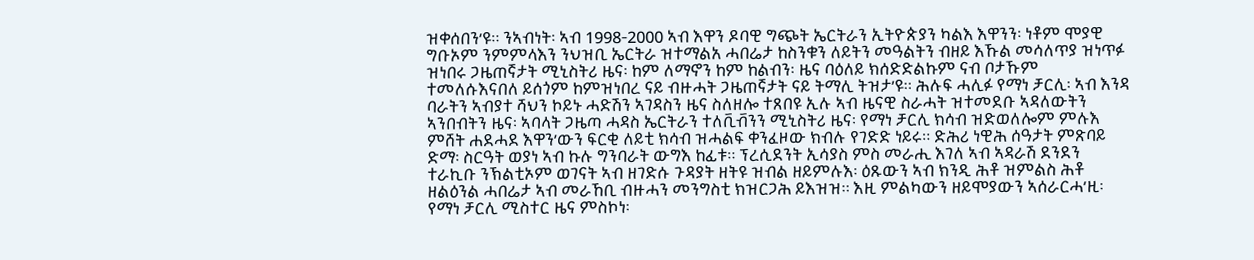ዝቀሰበን’ዩ። ንኣብነት፡ ኣብ 1998-2000 ኣብ እዋን ዶባዊ ግጭት ኤርትራን ኢትዮጵያን ካልእ እዋንን፡ ነቶም ሞያዊ ግቡኦም ንምምላእን ንህዝቢ ኤርትራ ዝተማልአ ሓበሬታ ከስንቁን ለይትን መዓልትን ብዘይ እኹል መሳለጥያ ዝነጥፉ ዝነበሩ ጋዜጠኛታት ሚኒስትሪ ዜና፡ ከም ለማኖን ከም ከልብን፡ ዜና ባዕለይ ክሰድድልኩም ናብ ቦታኹም ተመለሱእናበለ ይሰጎም ከምዝነበረ ናይ ብዙሓት ጋዜጠኛታት ናይ ትማሊ ትዝታ’ዩ። ሕሉፍ ሓሊፉ የማነ ቻርሊ፡ ኣብ እንዳ ባራትን ኣብያተ ሻህን ኮይኑ ሓድሽን ኣገዳስን ዜና ስለዘሎ ተጸበዩ ኢሉ ኣብ ዜናዊ ስራሓት ዝተመደቡ ኣዳለውትን ኣንበብትን ዜና፡ ኣባላት ጋዜጣ ሓዳስ ኤርትራን ተለቪቭንን ሚኒስትሪ ዜና፡ የማነ ቻርሊ ክሳብ ዝድወለሎም ምሉእ ምሸት ሐደሓደ እዋን’ውን ፍርቂ ለይቲ ክሳብ ዝሓልፍ ቀንፈዞው ክብሉ የገድድ ነይሩ። ድሕሪ ነዊሕ ሰዓታት ምጽባይ ድማ፡ ስርዓት ወያነ ኣብ ኩሉ ግንባራት ውግእ ከፊቱ። ፕረሲደንት ኢሳያስ ምስ መራሒ እገለ ኣብ ኣዳራሽ ደንደን ተራኪቡ ንኽልቲኦም ወገናት ኣብ ዘገድሱ ጉዳያት ዘትዩ ዝብል ዘይምሉእ፡ ዕጹውን ኣብ ክንዲ ሕቶ ዝምልስ ሕቶ ዘልዕንል ሓበሬታ ኣብ መራኸቢ ብዙሓን መንግስቲ ክዝርጋሕ ይእዝዝ። እዚ ምልካውን ዘይሞያውን ኣሰራርሓ’ዚ፡ የማነ ቻርሊ ሚስተር ዜና ምስኮነ፡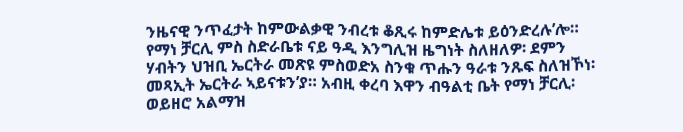ንዜናዊ ንጥፈታት ከምውልቃዊ ንብረቱ ቆጺሩ ከምድሌቱ ይዕንድረሉ’ሎ። የማነ ቻርሊ ምስ ስድራቤቱ ናይ ዓዲ እንግሊዝ ዜግነት ስለዘለዎ፡ ደምን ሃብትን ህዝቢ ኤርትራ መጽዩ ምስወድአ ስንቁ ጥሑን ዓራቱ ንጹፍ ስለዝኾነ፡ መጻኢት ኤርትራ ኣይናቱን’ያ። አብዚ ቀረባ እዋን ብዓልቲ ቤት የማነ ቻርሊ፡ ወይዘሮ አልማዝ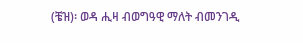(ቼዝ)፡ ወዳ ሒዛ ብወግዓዊ ማለት ብመንገዲ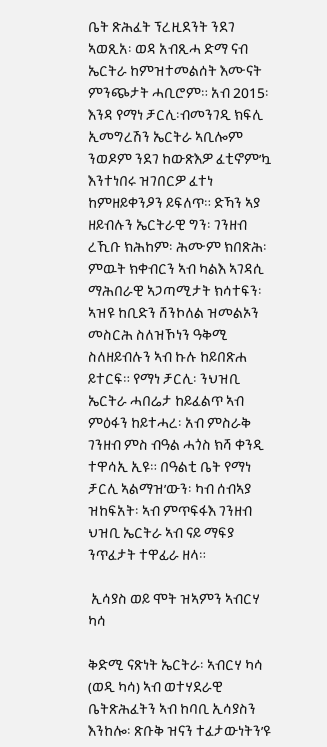ቤት ጽሕፈት ፕረዚደንት ንደገ ኣወጺአ፡ ወዳ አብጺሓ ድማ ናብ ኤርትራ ከምዝተመልሰት እሙናት ምንጭታት ሓቢሮም። አብ 2015፡ እንዳ የማነ ቻርሊ፡ብመንገዲ ክፍሊ ኢመግረሽን ኤርትራ ኣቢሎም ንወዶም ንደገ ከውጽእዎ ፈቲኖም’ኳ እንተነበሩ ዝገበርዎ ፈተነ ከምዘይቀንዖን ይፍለጥ። ድኻን ኣያ ዘይብሉን ኤርትራዊ ግን፡ ገንዘብ ረኺቡ ክሕከም፡ ሕሙም ክበጽሕ፡ ምዉት ክቀብርን ኣብ ካልእ ኣገዳሲ ማሕበራዊ ኣጋጣሚታት ክሳተፍን፡ ኣዝዩ ከቢድን ሸንኮለል ዝመልኦን መስርሕ ስለዝኾነን ዓቅሚ ስለዘይብሉን ኣብ ኩሉ ከይበጽሐ ይተርፍ። የማነ ቻርሊ፡ ንህዝቢ ኤርትራ ሓበሬታ ከይፈልጥ ኣብ ምዕፋን ከይተሓረ፡ አብ ምስራቅ ገንዘብ ምስ ብዓል ሓጎስ ክሻ ቀንዲ ተዋሳኢ ኢዩ። በዓልቲ ቤት የማነ ቻርሊ ኣልማዝ’ውን፡ ካብ ሰብኣያ ዝከፍአት፡ ኣብ ምጥፍፋእ ገንዘብ ህዝቢ ኤርትራ ኣብ ናይ ማፍያ ንጥፈታት ተዋፊራ ዘላ።

 ኢሳያስ ወይ ሞት ዝኣምን ኣብርሃ ካሳ

ቅድሚ ናጽነት ኤርትራ፡ ኣብርሃ ካሳ (ወዲ ካሳ) ኣብ ወተሃደራዊ ቤትጽሕፈትን ኣብ ከባቢ ኢሳያስን እንከሎ፡ ጽቡቅ ዝናን ተፈታውነትን’ዩ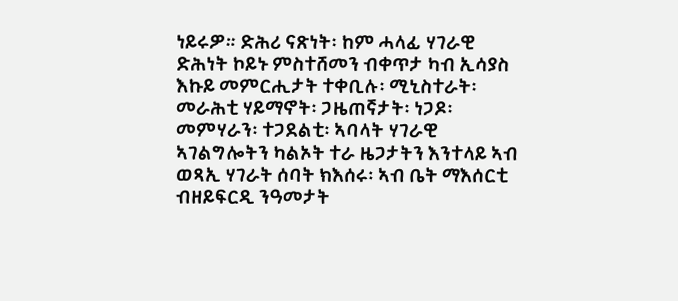ነይሩዎ። ድሕሪ ናጽነት፡ ከም ሓላፊ ሃገራዊ ድሕነት ኮይኑ ምስተሸመን ብቀጥታ ካብ ኢሳያስ እኩይ መምርሒታት ተቀቢሉ፡ ሚኒስተራት፡ መራሕቲ ሃይማኖት፡ ጋዜጠኛታት፡ ነጋዶ፡ መምሃራን፡ ተጋደልቲ፡ ኣባላት ሃገራዊ ኣገልግሎትን ካልኦት ተራ ዜጋታትን እንተላይ ኣብ ወጻኢ ሃገራት ሰባት ክእሰሩ፡ ኣብ ቤት ማእሰርቲ ብዘይፍርዲ ንዓመታት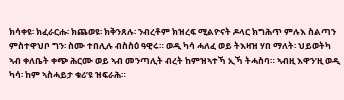ክሳቀዩ፡ ክፈራርሑ፡ ክጨወዩ፡ ክቅንጸሉ፡ ንብረቶም ክዝረፍ ሚልዮናት ዶላር ክግሕጥ ምሉእ ስልጣን ምስተዋህቦ ግን፡ ስሙ ተበሊሉ ብስስዕ ዓዊሩ። ወዲ ካሳ ሓለፈ ወይ ትእዛዝ ሃበ ማለት፡ ህይወትካ ኣብ ቀለቤት ቀጭ ሕርሙ ወይ ኣብ መንጣሊት ብረት ከምዝኣተኻ ኢኻ ትሓስባ። ኣብዚ እዋን’ዚ ወዲ ካሳ፡ ከም ኣስሓይታ ቁሪ’ዩ ዝፍራሕ።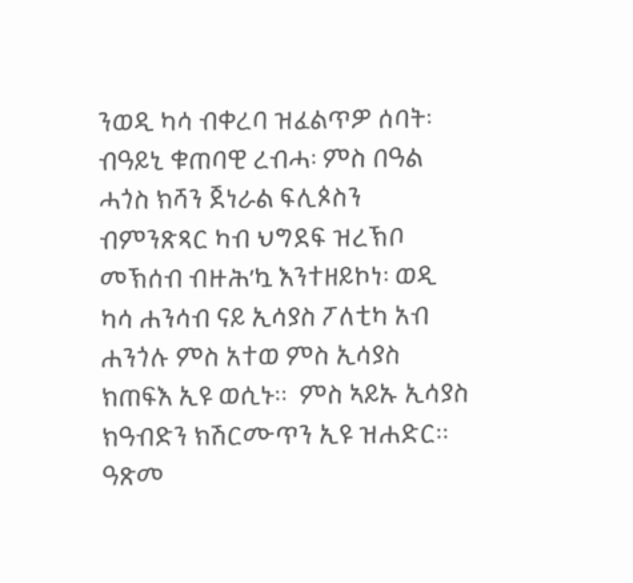ንወዲ ካሳ ብቀረባ ዝፈልጥዎ ሰባት፡ ብዓይኒ ቁጠባዊ ረብሓ፡ ምስ በዓል ሓጎስ ክሻን ጀነራል ፍሊጶስን ብምንጽጻር ካብ ህግደፍ ዝረኽቦ መኽሰብ ብዙሕ’ኳ እንተዘይኮነ፡ ወዲ ካሳ ሐንሳብ ናይ ኢሳያስ ፖለቲካ አብ ሐንጎሉ ምስ አተወ ምስ ኢሳያስ ክጠፍእ ኢዩ ወሲኑ።  ምስ ኣይኡ ኢሳያስ ክዓብድን ክሽርሙጥን ኢዩ ዝሐድር። ዓጽመ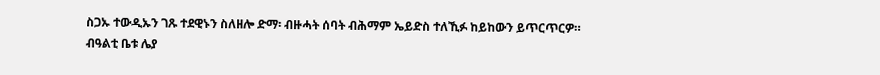ስጋኡ ተውዲኡን ገጹ ተደዊኑን ስለዘሎ ድማ፡ ብዙሓት ሰባት ብሕማም ኤይድስ ተለኺፉ ከይከውን ይጥርጥርዎ። ብዓልቲ ቤቱ ሌያ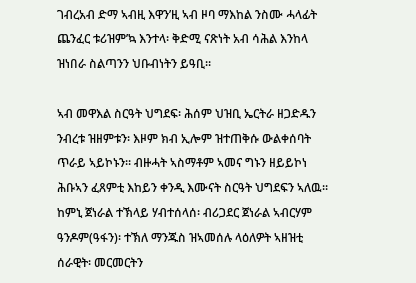ገብረአብ ድማ ኣብዚ እዋን’ዚ ኣብ ዞባ ማእከል ንስሙ ሓላፊት ጨንፈር ቱሪዝም’ኳ እንተላ፡ ቅድሚ ናጽነት አብ ሳሕል እንከላ ዝነበራ ስልጣንን ህቡብነትን ይዓቢ።

ኣብ መዋእል ስርዓት ህግደፍ፡ ሕሰም ህዝቢ ኤርትራ ዘጋድዱን ንብረቱ ዝዘምቱን፡ እዞም ክብ ኢሎም ዝተጠቅሱ ውልቀሰባት ጥራይ ኣይኮኑን። ብዙሓት ኣስማቶም ኣመና ግኑን ዘይይኮነ ሕቡኣን ፈጸምቲ እከይን ቀንዲ እሙናት ስርዓት ህግደፍን ኣለዉ። ከምኒ ጀነራል ተኽላይ ሃብተሰላሰ፡ ብሪጋደር ጀነራል ኣብርሃም ዓንዶም(ዓፋን)፡ ተኽለ ማንጁስ ዝኣመሰሉ ላዕለዎት ኣዘዝቲ ሰራዊት፡ መርመርትን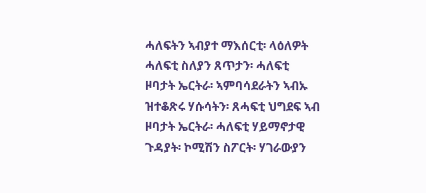ሓለፍትን ኣብያተ ማእሰርቲ፡ ላዕለዎት ሓለፍቲ ስለያን ጸጥታን፡ ሓለፍቲ ዞባታት ኤርትራ፡ ኣምባሳደራትን ኣብኡ ዝተቆጽሩ ሃሱሳትን፡ ጸሓፍቲ ህግደፍ ኣብ ዞባታት ኤርትራ፡ ሓለፍቲ ሃይማኖታዊ ጉዳያት፡ ኮሚሽን ስፖርት፡ ሃገራውያን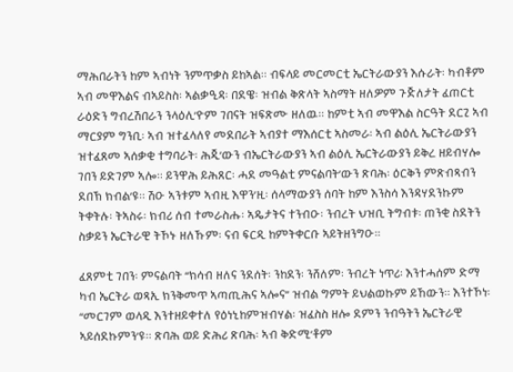ማሕበራትን ከም ኣብነት ንምጥቃስ ይከኣል። ብፍላይ መርመርቲ ኤርትራውያን እሱራት፡ ካብቶም ኣብ መዋእልና ብኣይስስ፡ ኣልቃዒዳ፡ በደዌ፡ ዝብል ቅጽላት ኣስማት ዘለዎም ጉጅለታት ፈጠርቲ ራዕድን ግብረሽበራን ንላዕሊ’ዮም ገበናት ዝፍጽሙ ዘለዉ። ከምቲ ኣብ መዋእል ስርዓት ደርጊ ኣብ ማርያም ግንቢ፡ ኣብ ዝተፈላለየ መደበራት ኣብያተ ማእሰርቲ ኣስመራ፡ ኣብ ልዕሊ ኤርትራውያን ዝተፈጸመ ኣሰቃቂ ተግባራት፡ ሕጂ’ውን ብኤርትራውያን ኣብ ልዕሊ ኤርትራውያን ይቅረ ዘይብሃሎ ገበን ይድገም ኣሎ። ይንዋሕ ይሕጸር፡ ሓደ መዓልቲ ምናልባት’ውን ጽባሕ፡ ዕርቅን ምጽብጻብን ደበኽ ክብል’ዩ። ሽዑ ኣንቱም ኣብዚ እዋን’ዚ፡ ሰላማውያን ሰባት ከም እንስሳ እንዳሃደንኩም ትቀትሉ፡ ትኣስሩ፡ ክብሪ ሰብ ተመራስሑ፡ ኣዴታትና ተንብዑ፡ ንብረት ህዝቢ ትግብቱ፡ ጠንቂ ስደትን ስቃይን ኤርትራዊ ትኾኑ ዘለኹም፡ ናብ ፍርዲ ከምትቀርቡ ኣይትዘንግዑ።

ፈጸምቲ ገበን፡ ምናልባት “ክሳብ ዘለና ንደሰት፡ ንከደን፡ ንሸለም፡ ንብረት ነጥሪ፡ እንተሓሰም ድማ ካብ ኤርትራ ወጻኢ ክንቅመጥ ኣጣጢሕና ኣሎና” ዝብል ግምት ይህልወኩም ይኸውን። እንተኾነ፡ “መርገም ወላዲ እንተዘይቀተለ የዕነኒከምዝብሃል፡ ዝፈስስ ዘሎ ደምን ንብዓትን ኤርትራዊ ኣይሰደኩምን’ዩ፡፡ ጽባሕ ወይ ድሕሪ ጽባሕ፡ ኣብ ቅድሚ’ቶም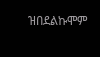ዝበደልኩሞም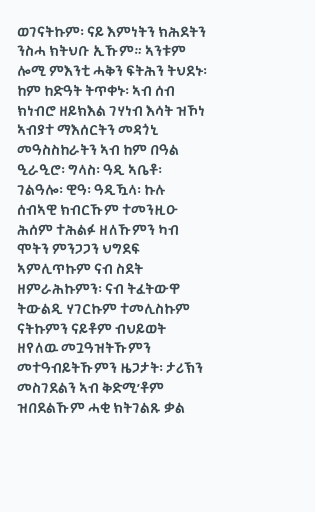ወገናትኩም፡ ናይ እምነትን ክሕደትን ንስሓ ክትህቡ ኢኹም። ኣንቱም ሎሚ ምእንቲ ሓቅን ፍትሕን ትህደኑ፡ ከም ከድዓት ትጥቀኑ፡ ኣብ ሰብ ክነብሮ ዘይክእል ገሃነብ እሳት ዝኾነ ኣብያተ ማእሰርትን መዳጎኒ መዓስስከራትን ኣብ ከም በዓል ዒራዒሮ፡ ግላስ፡ ዓዲ ኣቤቶ፡ ገልዓሎ፡ ዊዓ፡ ዓዲዃላ፡ ኩሉ ሰብኣዊ ክብርኹም ተመንዚዑ ሕሰም ተሕልፉ ዘለኹምን ካብ ሞትን ምንጋጋን ህግደፍ ኣምሊጥኩም ናብ ስደት ዘምራሕኩምን፡ ናብ ትፈትውዋ ትውልዲ ሃገርኩም ተመሊስኩም ናትኩምን ናይቶም ብህይወት ዘየለዉ መጓዓዝትኹምን መተዓብይትኹምን ዜጋታት፡ ታሪኽን መስገደልን ኣብ ቅድሚ’ቶም ዝበደልኹም ሓቂ ክትገልጹ ቃል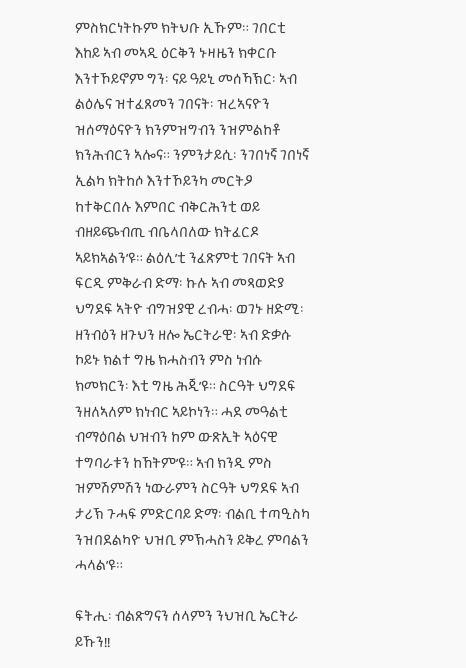ምስክርነትኩም ክትህቡ ኢኹም። ገበርቲ እከይ ኣብ መኣዲ ዕርቅን ኑዛዜን ክቀርቡ እንተኾይኖም ግን፡ ናይ ዓይኒ መሰኻኽር፡ ኣብ ልዕሌና ዝተፈጸመን ገበናት፡ ዝረኣናዮን ዝሰማዕናዮን ክንምዝግብን ንዝምልከቶ ክንሕብርን ኣሎና። ንምንታይሲ፡ ንገበነኛ ገበነኛ ኢልካ ክትከሶ እንተኾይንካ መርትዖ ከተቅርበሉ እምበር ብቅርሕንቲ ወይ ብዘይጭብጢ ብቤላበለው ክትፈርዶ ኣይክኣልን’ዩ። ልዕሊ’ቲ ንፈጽምቲ ገበናት ኣብ ፍርዲ ምቅራብ ድማ፡ ኩሉ ኣብ መጻወድያ ህግደፍ ኣትዮ ብግዝያዊ ረብሓ፡ ወገኑ ዘድሚ፡ ዘንብዕን ዘጉህን ዘሎ ኤርትራዊ፡ ኣብ ድቃሱ ኮይኑ ክልተ ግዜ ክሓስብን ምስ ነብሱ ክመክርን፡ እቲ ግዜ ሕጂ’ዩ። ስርዓት ህግደፍ ንዘለኣለም ክነብር ኣይኮነን። ሓደ መዓልቲ ብማዕበል ህዝብን ከም ውጽኢት ኣዕናዊ ተግባራቱን ከኸትም’ዩ። ኣብ ክንዲ ምስ ዝምሽምሽን ነውራምን ስርዓት ህግደፍ ኣብ ታሪኽ ጉሓፍ ምድርባይ ድማ፡ ብልቢ ተጣዒስካ ንዝበደልካዮ ህዝቢ ምኽሓስን ይቅረ ምባልን ሓላል’ዩ።

ፍትሒ፡ ብልጽግናን ሰላምን ንህዝቢ ኤርትራ ይኹን!!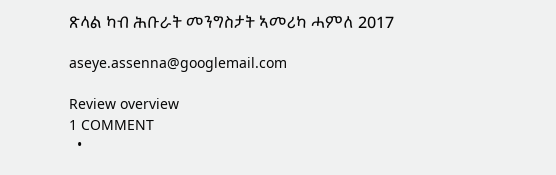ጽላል ካብ ሕቡራት መንግስታት ኣመሪካ ሓምለ 2017

aseye.assenna@googlemail.com

Review overview
1 COMMENT
  •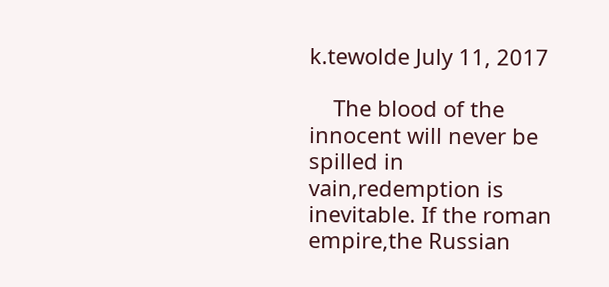k.tewolde July 11, 2017

    The blood of the innocent will never be spilled in vain,redemption is inevitable. If the roman empire,the Russian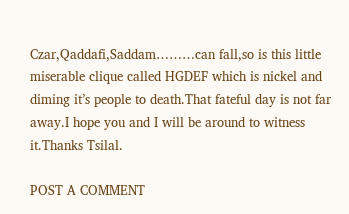Czar,Qaddafi,Saddam………can fall,so is this little miserable clique called HGDEF which is nickel and diming it’s people to death.That fateful day is not far away.I hope you and I will be around to witness it.Thanks Tsilal.

POST A COMMENT